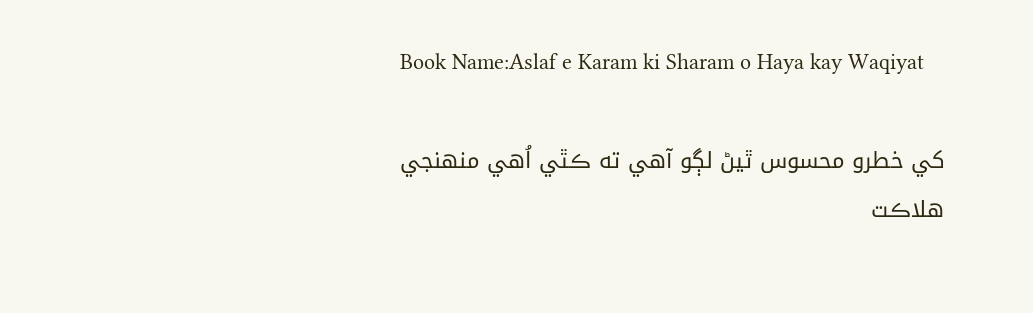Book Name:Aslaf e Karam ki Sharam o Haya kay Waqiyat

کي خطرو محسوس ٿيڻ لڳو آهي ته ڪٿي اُهي منهنجي هلاڪت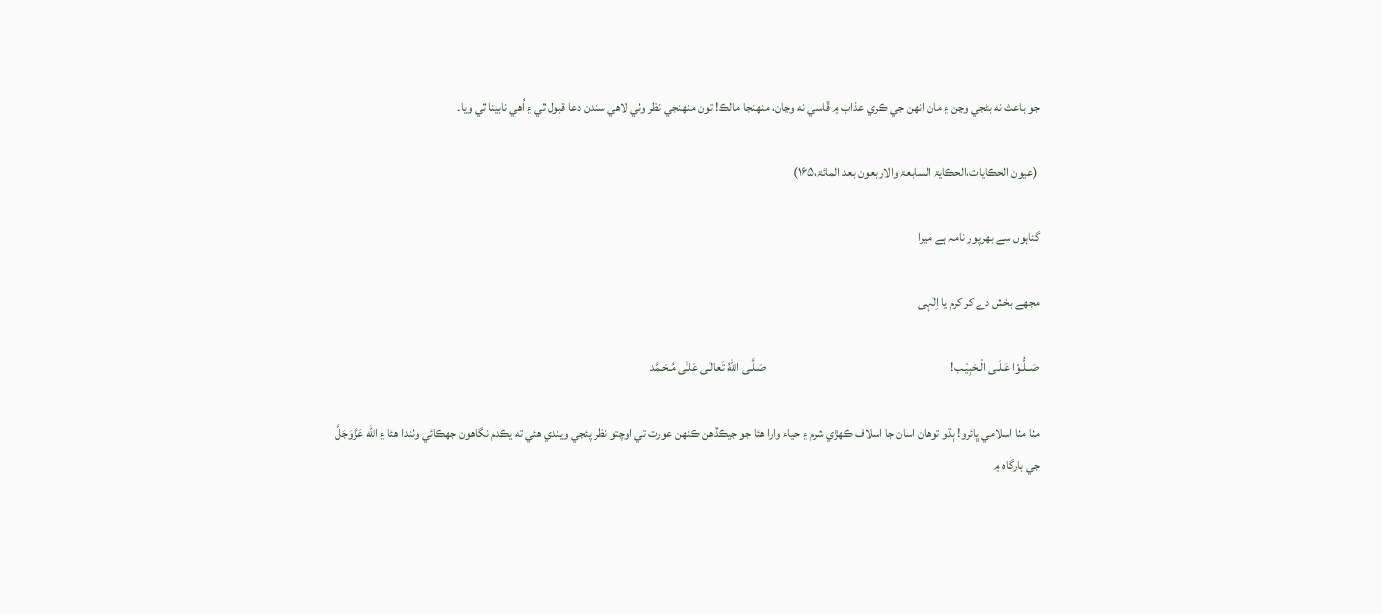جو باعث نه بڻجي وڃن ۽ مان انهن جي ڪري عذاب ۾ ڦاسي نه وڃان، منهنجا مالڪ! تون منهنجي نظر وٺي لاهي سندن دعا قبول ٿي ۽ اُهي نابينا ٿي ويا۔

 (عيون الحڪايات،الحڪايۃ السابعۃ والاربعون بعد المائۃ،۱۶۵)

گناہوں سے بھرپور نامہ ہے میرا

مجھے بخش دے کر کرم یا اِلٰہی

صَــلُّـوْا عَـلَـی الْـحَبِيْـب!                                                                            صَـلَّـی اللهُ تَعالٰـی عَلـٰی مُـحَـمَّد

مٺا مٺا اسلامي ڀائرو! ٻڌو توهان اسان جا اسلاف ڪهڙي شرم ۽ حياء وارا هئا جو جيڪڏهن ڪنهن عورت تي اوچتو نظر پئجي ويندي هئي ته يڪدم نگاهون جھڪائي وٺندا هئا ۽ الله عَزَّوَجَلَّ جي بارگاه ۾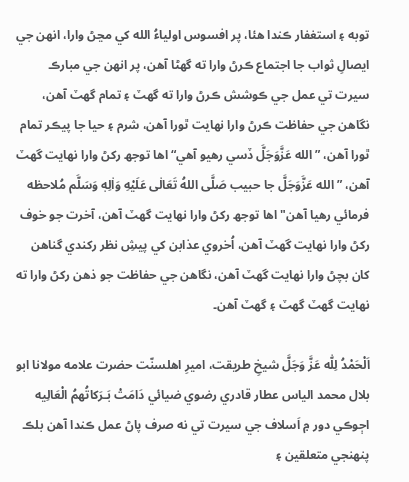توبه ۽ استغفار ڪندا هئا، پر افسوس اولياءُ الله کي مڃڻ وارا، انهن جي ايصالِ ثواب جا اجتماع ڪرڻ وارا ته گھڻا آهن، پر انهن جي مبارڪ سيرت تي عمل جي ڪوشش ڪرڻ وارا ته گھٽ ۽ تمام گهٽ آهن، نگاهن جي حفاظت ڪرڻ وارا نهايت ٿورا آهن، شرم ۽ حيا جا پيڪر تمام ٿورا آهن، ”الله عَزَّوَجَلَّ ڏسي رهيو آهي“ اها توجھ رکڻ وارا نهايت گھٽ آهن، ”الله عَزَّوَجَلَّ جا حبيب صَلَّى اللهُ تَعَالٰى عَلَيْهِ وَاٰلِهٖ وَسَلَّم مُلاحظه فرمائي رهيا آهن" اها توجھ رکڻ وارا نهايت گھٽ آهن، آخرت جو خوف رکڻ وارا نهايت گھٽ آهن، اُخروي عذابن کي پيشِ نظر رکندي گناهن کان بچڻ وارا نهايت گھٽ آهن، نگاهن جي حفاظت جو ذهن رکڻ وارا ته نهايت گھٽ گھٽ ۽ گھٽ آهن۔

اَلْحَمْدُ لِلّٰه عَزَّ وَجَلَّ شيخِ طريقت، اميرِ اهلسنّت حضرت علامه مولانا ابو بلال محمد الياس عطار قادري رضوي ضيائي دَامَتْ بَـرَکاتُهمُ الْعَالِيه اڄوڪي دور ۾ اَسلاف جي سيرت تي نه صرف پاڻ عمل ڪندا آهن بلڪ پنهنجي متعلقين ۽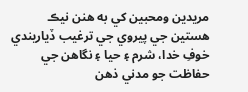مريدين ومحبين کي به هنن نيڪ هستين جي پيروي جي ترغيب ڏياريندي خوفِ خدا، شرم ۽ حيا ۽ نگاهن جي حفاظت جو مدني ذهن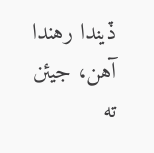ڏيندا رهندا آهن، جيئن ته